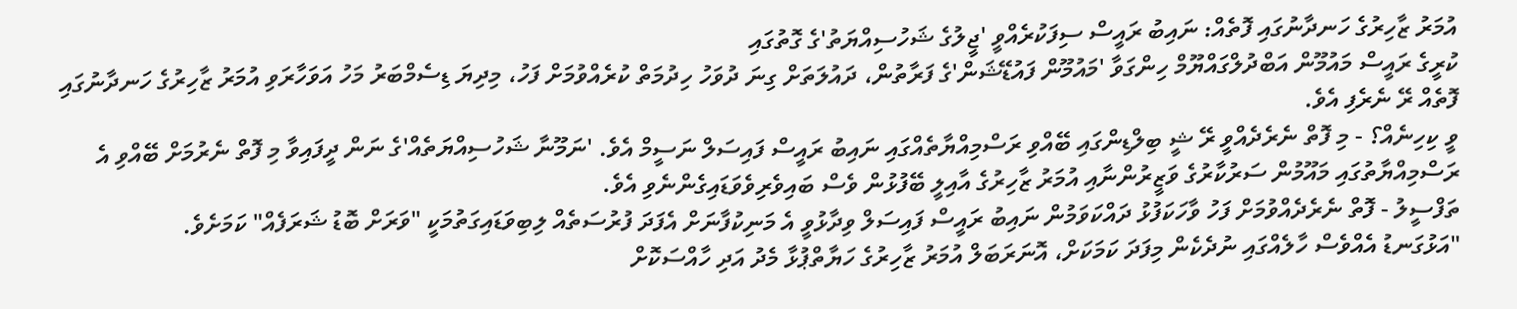އުމަރު ޒާހިރުގެ ހަނދާނުގައި ފޮތެއް: ނައިބު ރައީސް ސިފަކުރެއްވީ 'ޖީލުގެ ޝަހުސިއްޔަތު'ގެ ގޮތުގައި
ކުރީގެ ރައީސް މައުމޫން އަބްދުލްގައްޔޫމް ހިންގަވާ 'މައުމޫން ފައުޑޭޝަން'ގެ ފަރާތުން، ދައުލަތަށް ގިނަ ދުވަހު ހިދުމަތް ކުރެއްވުމަށް ފަހު، މިދިޔަ ޑިސެމްބަރު މަހު އަވަހާރަވި އުމަރު ޒާހިރުގެ ހަނދާނުގައި ފޮތެއް ރޭ ނެރެފި އެވެ.
ވީ ކިހިނެއް؟ - މި ފޮތް ނެރެދެއްވީ ރޭ ޝީ ބިލްޑިންގައި ބޭއްވި ރަސްމިއްޔާތެއްގައި ނައިބު ރައީސް ފައިސަލް ނަސީމް އެވެ. 'ނަމޫނާ ޝަހުސިއްޔަތެއް'ގެ ނަން ދީފައިވާ މި ފޮތް ނެރުމަށް ބޭއްވި އެ ރަސްމިއްޔާތުގައި މައޫމުން ސަރުކާރުގެ ވަޒީރުންނާއި އުމަރު ޒާހިރުގެ އާއިލީ ބޭފުޅުން ވެސް ބައިވެރިވެވަޑައިގެންނެވި އެވެ.
ތަފްސީލު - ފޮތް ނެރެދެއްވުމަށް ފަހު ވާހަކަފުޅު ދައްކަވަމުން ނައިބު ރައީސް ފައިސަލް ވިދާޅުވީ އެ މަނިކުފާނަށް އެފަދަ ފުރުސަތެއް ލިބިވަޑައިގަތުމަކީ "ވަރަށް ބޮޑު ޝަރަފެއް" ކަމަށެވެ.
"އަޅުގަނޑު އެއްވެސް ހާލެއްގައި ނުދެކެން މިފަދަ ކަމަކަށް، އޮނަރަބަލް އުމަރު ޒާހިރުގެ ހަޔާތްޕުޅާ މެދު އަދި ހާއްސަކޮށް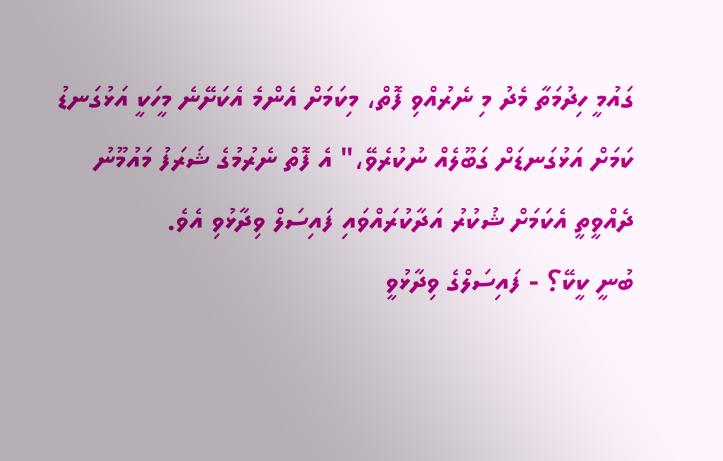ގައުމީ ހިދުމަތާ މެދު މި ނެރުއްވި ފޮތް، މިކަމަށް އެންމެ އެކަށޭނެ މީހަކީ އަޅުގަނޑު ކަމަށް އަޅުގަނޑަށް ގަބޫލެއް ނުކުރެވޭ،" އެ ފޮތް ނެރުމުގެ ޝަރަފު މައުމޫނު ދެއްވީތީ އެކަމަށް ޝުކުރު އަދާކުރައްވައި ފައިސަލް ވިދާޅުވި އެވެ.
ބުނީ ކީކޭ؟ - ފައިސަލްގެ ވިދާޅުވީ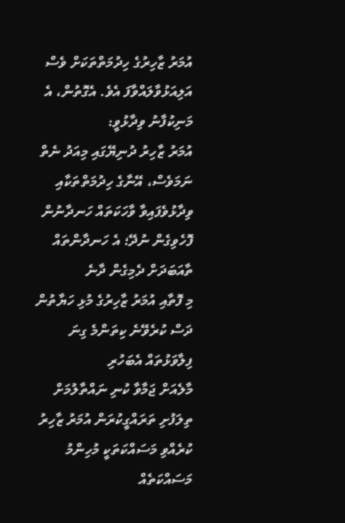އުމަރު ޒާހިރުގެ ހިދުމަތްތަކަށް ވެސް އަލިއަޅުވާލައްވާފަ އެވެ. އެގޮތުން، އެ މަނިކުފާނު ވިދާޅުވީ:
އުމަރު ޒާހިރު ދުނިޔޭގައި މިއަދު ނެތް ނަމަވެސް، އޭނާގެ ހިދުމަތްތަކާއި ވިދާޅުވެފައިވާ ވާހަކަތައް ހަނދާނުން ފޮހެވިގެން ނުދޭ؛ އެ ހަނދާންތައް ތާއަބަދަށް ދެމިގެން ދާނެ
މި ފޮތާއި އުމަރު ޒާހިރުގެ މުޅި ހަޔާތުން ދަސް ކުރެވޭނެ ކިތަންމެ ގިނަ ފިލާވަޅުތައް އެބަހުރި
މާލެއަށް ޖަމާވާ ކުނި ނައްތާލުމަށް ތިލަފުށި ތަރައްގީކުރަން އުމަރު ޒާހިރު ކުރެއްވި މަސައްކަތަކީ މުހިންމު މަސައްކަތެއް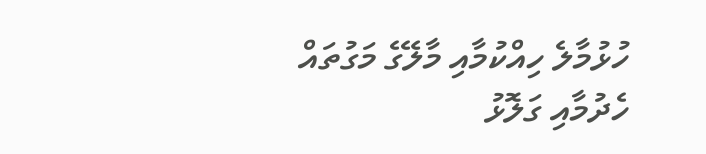ހުޅުމާލެ ހިއްކުމާއި މާލޭގެ މަގުތައް ހެދުމާއި ގަލޮޅު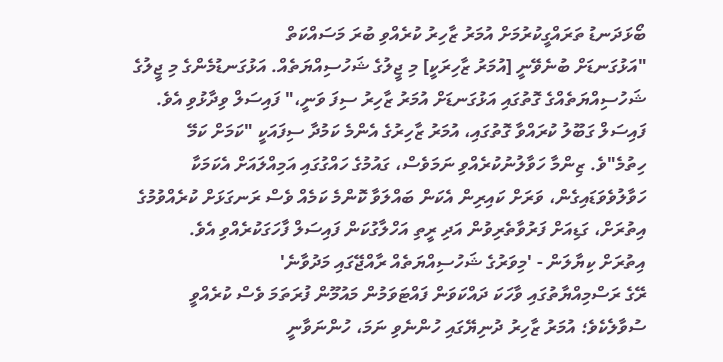ބޯޅަދަނޑު ތަރައްގީކުރުމަށް އުމަރު ޒާހިރު ކުރެއްވި ބުރަ މަސައްކަތް
"އަޅުގަނޑަށް ބުނެވޭނީ [އުމަރު ޒާހިރަކީ] މި ޖީލުގެ ޝަހުސިއްޔަތެއް. އަޅުގަނޑުމެންގެ މި ޖީލުގެ ޝަހުސިއްޔަތެއްގެ ގޮތުގައި އަޅުގަނޑަށް އުމަރު ޒާހިރު ސިފަ ވަނީ،" ފައިސަލް ވިދާޅުވި އެވެ.
ފައިސަލް ގަބޫލު ކުރައްވާ ގޮތުގައި، އުމަރު ޒާހިރުގެ އެންމެ ކަމުދާ ސިފައަކީ "ކަމަށް ކަމޭ ހިތުމެ"ވެ. ޒިންމާ ހަވާލުނުކުރެއްވި ނަމަވެސް، ގައުމުގެ ހައްގުގައި އަމިއްލައަށް އެކަމަކާ ހަވާލުވެވަޑައިގެން، ވަރަށް ކައިރިން އެކަން ބައްލަވާ ކޮންމެ ކަމެއް ވެސް ރަނގަޅަށް ކުރެއްވުމުގެ އިތުރަށް، ގަޑިއަށް ފަރުވާތެރިވުން އަދި ރީތި އަހްލާގުކަން ފައިސަލް ފާހަގަކުރެއްވި އެވެ.
އިތުރަށް ކިޔާލަން - 'މިވަރުގެ ޝަހުސިއްޔަތެއް ރާއްޖޭގައި މަދުވާނެ'
ރޭގެ ރަސްމިއްޔާތުގައި ވާހަކަ ދައްކަވަން ފައްޓަވަމުން މައުމޫން ފުރަތަމަ ވެސް ކުރެއްވީ ސުވާލެކެވެ؛ އުމަރު ޒާހިރު ދުނިޔޭގައި ހުންނެވި ނަމަ، ހުންނަވާނީ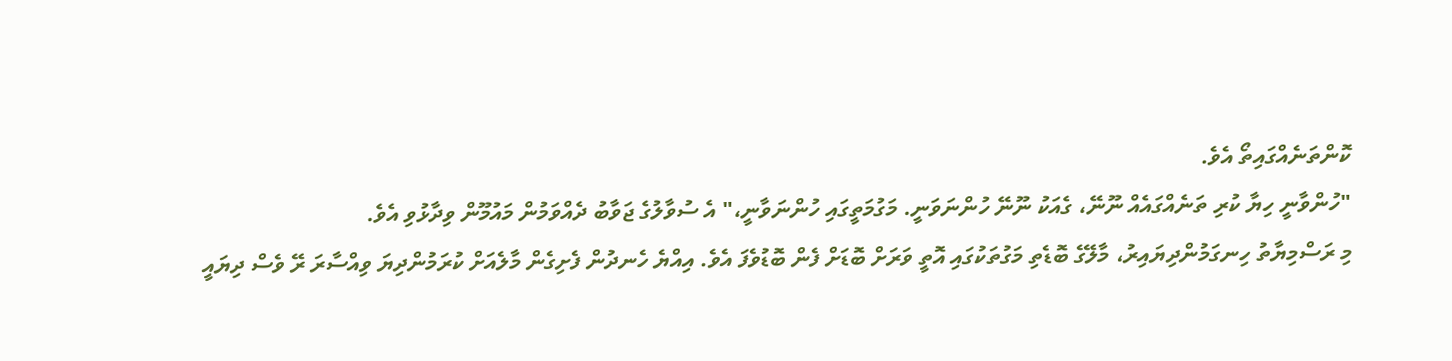ކޮންތަނެއްގައިތޯ އެވެ.
"ހުންވާނީ ހިޔާ ކުރި ތަނެއްގައެއް ނޫނޭ، ގެއަކު ނޫނޭ ހުންނަވަނީ. މަގުމަތީގައި ހުންނަވާނީ،" އެ ސުވާލުގެ ޖަވާބު ދެއްވަމުން މައުމޫން ވިދާޅުވި އެވެ.
މި ރަސްމިޔާތު ހިނގަމުންދިޔައިރު، މާލޭގެ ބޮޑެތި މަގުތަކުގައި އޮތީ ވަރަށް ބޮޑަށް ފެން ބޮޑުވެފަ އެވެ. އިއްޔެ ހެނދުން ފެށިގެން މާލެއަށް ކުރަމުންދިޔަ ވިއްސާރަ ރޭ ވެސް ދިޔައީ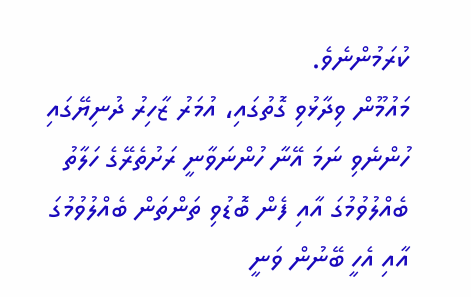ކުރަމުންނެވެ.
މައުމޫން ވިދާޅުވި ގޮތުގައި، އުމަރު ޒާހިރު ދުނިޔޭގައި ހުންނެވި ނަމަ އޭނާ ހުންނަވާނީ ރަށުތެރޭގެ ހަލާތު ބެއްލުވުމުގަ އާއި ފެން ބޮޑުވި ތަންތަން ބެއްލުވުމުގަ އާއި އެހީ ބޭނުން ވަނީ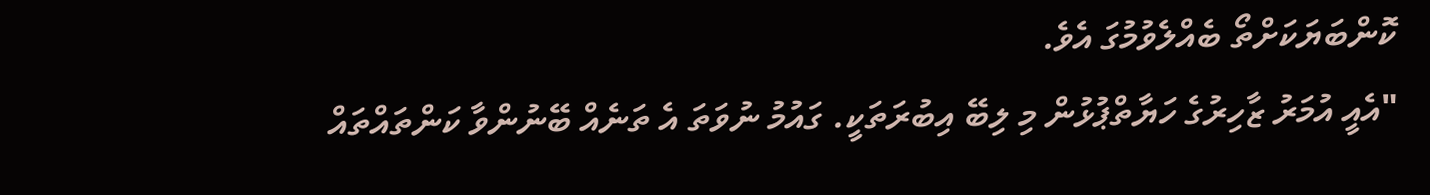ކޮންބަޔަކަށްތޯ ބެއްލެވުމުގަ އެވެ.
"އެއީ އުމަރު ޒާހިރުގެ ހަޔާތްޕުޅުން މި ލިބޭ އިބުރަތަކީ. ގައުމު ނުވަތަ އެ ތަނެއް ބޭނުންވާ ކަންތައްތައް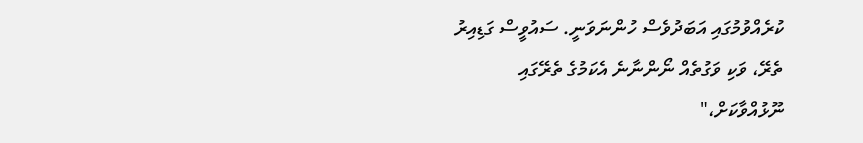ކުރެއްވުމުގައި އަބަދުވެސް ހުންނަވަނީ. ސައުވީސް ގަޑިއިރު ތެރޭ، ވަކި ވަގުތެއް ނޯންނާނެ އެކަމުގެ ތެރޭގައި ނޫޅުއްވާކަށް،"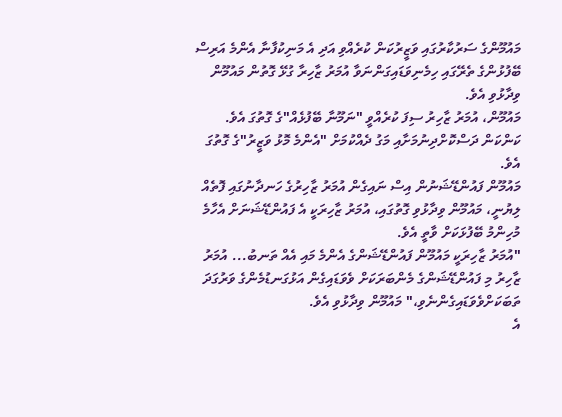މައުމޫންގެ ސަރުކާރުގައި ވަޒީރުކަން ކުރެއްވި އަދި އެ މަނިކުފާނާ އެންމެ އަރިސް ބޭފުޅުންގެ ތެރޭގައި ހިމެނިވަޑައިގަންނަވާ އުމަރު ޒާހިރާ ގުޅޭ ގޮތުން މައުމޫން ވިދާޅުވި އެވެ.
މައުމޫން، އުމަރު ޒާހިރު ސިފަ ކުރެއްވީ "ނަމޫނާ ބޭފުޅެއް"ގެ ގޮތުގަ އެވެ. ކަންކަން ދަސްކޮށްދިނުމަށާއި މަގު ދެއްކުމަށް "އެންމެ މޮޅު ވަޒީރު"ގެ ގޮތުގަ އެވެ.
މައުމޫން ފައުންޑޭޝަނުން އިސް ނައިގެން އުމަރު ޒާހިރުގެ ހަނދާނުގައި ފޮތެއް ލިޔުނީ، މައުމޫން ވިދާޅުވި ގޮތުގައި، އުމަރު ޒާހިރަކީ އެ ފައުންޑޭޝަނަށް އެހާމެ މުހިންމު ބޭފުޅަކަށް ވާތީ އެވެ.
"އުމަރު ޒާހިރަކީ މައުމޫން ފައުންޑޭޝަންގެ އެންމެ މައި އެއް ތަނބު... އުމަރު ޒާހިރު މި ފައުންޑޭޝަންގެ މެންބަރަކަށް ވެވަޑައިގެން އަޅުގަނޑުމެންގެ ވަރުގަދަ ތަބަކަށްވެވަޑައިގެންނެވި،" މައުމޫން ވިދާޅުވި އެވެ.
އެ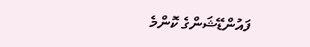ފައުންޑޭޝަންގެ ކޮންމެ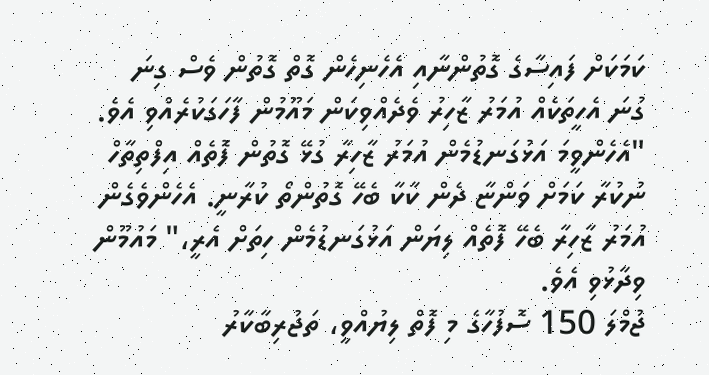ކަމަކަށް ފައިސާގެ ގޮތުންނާއި އެހެނިހެން ގޮތް ގޮތުން ވެސް ގިނަ ގުނަ އެހީތަކެއް އުމަރު ޒާހިރު ވެދެއްވިކަން މައޫމުން ފާހަގަކުރެއްވި އެވެ.
"އެހެންވީމަ އަޅުގަނޑުމެން އުމަރު ޒާހިރާ ގުޅޭ ގޮތުން ފޮތެއް އިފްތިތާހް ނުކުރާ ކަމަށް ވަންޏާ ދެން ކާކާ ބެހޭ ގޮތުންތޯ ކުރާނީ. އެހެންވެގެން އުމަރު ޒާހިރާ ބެހޭ ފޮތެއް ލިޔަން އަޅުގަނޑުމެން ހިތަށް އެރީ،" މައުމޫން ވިދާޅުވި އެވެ.
ޖުމްލަ 150 ސޮފުހާގެ މި ފޮތް ލިޔުއްވީ، ތަޖުރިބާކާރު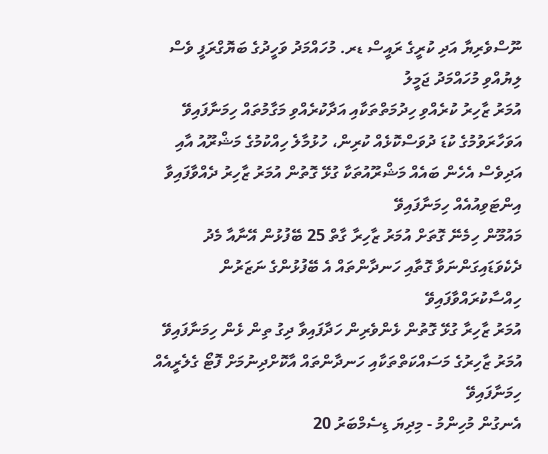ނޫސްވެރިޔާ އަދި ކުރީގެ ރައީސް ޑރ. މުހައްމަދު ވަހީދުގެ ބަޔޮގްރަފީ ވެސް ލިޔުއްވި މުހައްމަދު ޖަމީލު
އުމަރު ޒާހިރު ކުރެއްވި ހިދުމަތްތަކާއި އަދާކުރެއްވި މަގާމުތައް ހިމަނާފައިވޭ
އަވަހާރަވުމުގެ ކުޑަ ދުވަސްކޮޅެއް ކުރިން، ހުޅުމާލެ ހިއްކުމުގެ މަޝްރޫއު އާއި އަދިވެސް އެހެން ބައެއް މަޝްރޫއުތަކާ ގުޅޭ ގޮތުން އުމަރު ޒާހިރު ދެއްވާފައިވާ އިންޓަވިއުއެއް ހިމަނާފައިވޭ
މައުމޫން ހިމެނޭ ގޮތަށް އުމަރު ޒާހިރާ ގާތް 25 ބޭފުޅުން އޭނާއާ މެދު ދެކެވަޑައިގަންނަވާ ގޮތާއި ހަނދާންތައް އެ ބޭފުޅުންގެ ނަޒަރުން ހިއްސާކުރައްވާފައިވޭ
އުމަރު ޒާހިރާ ގުޅޭ ގޮތުން ޅެންވެރިން ހަދާފައިވާ ދިގު ތިން ޅެން ހިމަނާފައިވޭ
އުމަރު ޒާހިރުގެ މަސައްކަތްތަކާއި ހަނދާންތައް އާކޮށްދިނުމަށް ފޮޓޯ ގެލެރީއެއް ހިމަނާފައިވޭ
އެނގުން މުހިންމު - މިދިޔަ ޑިސެމްބަރު 20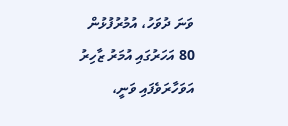ވަނަ ދުވަހު، އުމުރުފުޅުން 80 އަހަރުގައި އުމަރު ޒާހިރު އަވަހާރަވެފައި ވަނީ،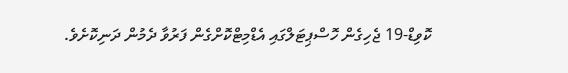ކޮވިޑް-19 ޖެހިގެން ހޮސްޕިޓަލްގައި އެޑްމިޓްކޮށްގެން ފަރުވާ ދެމުން ދަނިކޮށެވެ.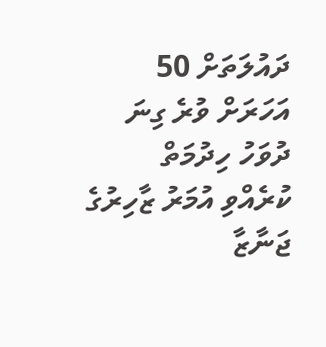ދައުލަތަށް 50 އަހަރަށް ވުރެ ގިނަ ދުވަހު ހިދުމަތް ކުރެއްވި އުމަރު ޒާހިރުގެ ޖަނާޒާ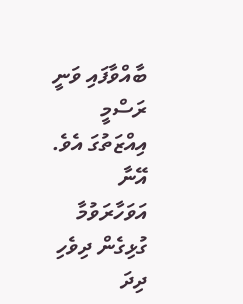ބާއްވާފައި ވަނީ ރަސްމީ އިއްޒަތުގަ އެވެ. އޭނާ އަވަހާރަވުމާ ގުޅިގެން ދިވެހި ދިދަ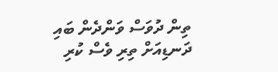ތިން ދުވަސް ވަންދެން ބައި ދަނޑިއަށް ތިރި ވެސް ކުރި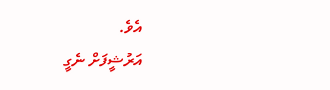އެވެ.
އަރުޝީފަށް ނެގީ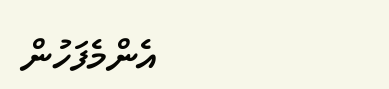އެންމެފަހުން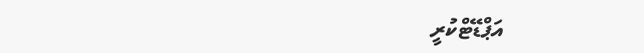އަޕްޑޭޓްކުރީ